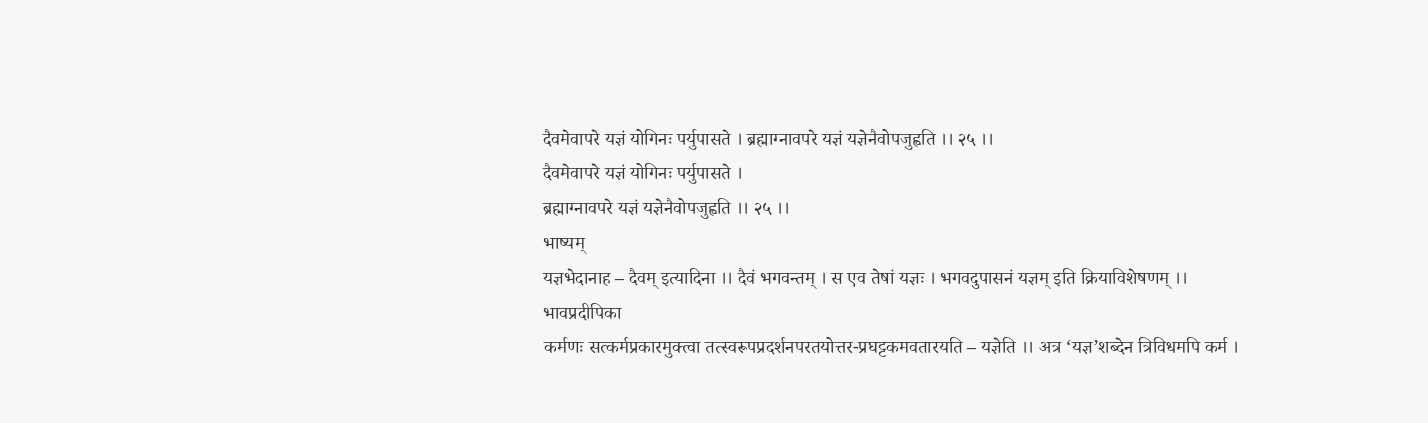दैवमेवापरे यज्ञं योगिनः पर्युपासते । ब्रह्माग्नावपरे यज्ञं यज्ञेनैवोपजुह्वति ।। २५ ।।
दैवमेवापरे यज्ञं योगिनः पर्युपासते ।
ब्रह्माग्नावपरे यज्ञं यज्ञेनैवोपजुह्वति ।। २५ ।।
भाष्यम्
यज्ञभेदानाह – दैवम् इत्यादिना ।। दैवं भगवन्तम् । स एव तेषां यज्ञः । भगवदुपासनं यज्ञम् इति क्रियाविशेषणम् ।।
भावप्रदीपिका
कर्मणः सत्कर्मप्रकारमुक्त्वा तत्स्वरूपप्रदर्शनपरतयोत्तर-प्रघट्टकमवतारयति – यज्ञेति ।। अत्र ‘यज्ञ’शब्देन त्रिविधमपि कर्म ।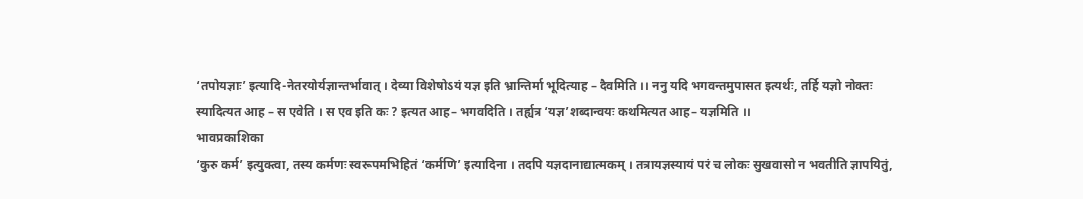‘तपोयज्ञाः’ इत्यादि-नेतरयोर्यज्ञान्तर्भावात् । देव्या विशेषोऽयं यज्ञ इति भ्रान्तिर्मा भूदित्याह – दैवमिति ।। ननु यदि भगवन्तमुपासत इत्यर्थः, तर्हि यज्ञो नोक्तः स्यादित्यत आह – स एवेति । स एव इति कः ? इत्यत आह– भगवदिति । तर्ह्यत्र ‘यज्ञ’शब्दान्वयः कथमित्यत आह– यज्ञमिति ।।
भावप्रकाशिका
‘कुरु कर्म’ इत्युक्त्वा, तस्य कर्मणः स्वरूपमभिहितं ‘कर्मणि’ इत्यादिना । तदपि यज्ञदानाद्यात्मकम् । तत्रायज्ञस्यायं परं च लोकः सुखवासो न भवतीति ज्ञापयितुं,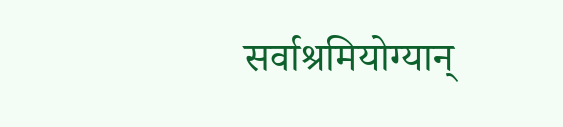सर्वाश्रमियोग्यान्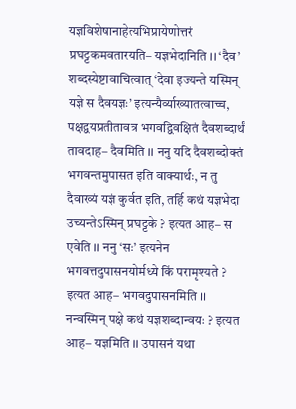यज्ञविशेषानाहेत्यभिप्रायेणोत्तरं प्रघट्टकमवतारयति– यज्ञभेदानिति ।। ‘दैव’ शब्दस्येष्टावाचित्वात् ‘देवा इज्यन्ते यस्मिन् यज्ञे स दैवयज्ञः’ इत्यन्यैर्व्याख्यातत्वाच्च, पक्षद्वयप्रतीतावत्र भगवद्विवक्षितं दैवशब्दार्थं तावदाह– दैवमिति ।। ननु यदि दैवशब्दोक्तं भगवन्तमुपासत इति वाक्यार्थः, न तु दैवाख्यं यज्ञं कुर्वत इति, तर्हि कथं यज्ञभेदा उच्यन्तेऽस्मिन् प्रघट्टके ? इत्यत आह– स एवेति ।। ननु ‘सः’ इत्यनेन भगवत्तदुपासनयोर्मध्ये किं परामृश्यते ? इत्यत आह– भगवदुपासनमिति ।। नन्वस्मिन् पक्षे कथं यज्ञशब्दान्वयः ? इत्यत आह– यज्ञमिति ।। उपासनं यथा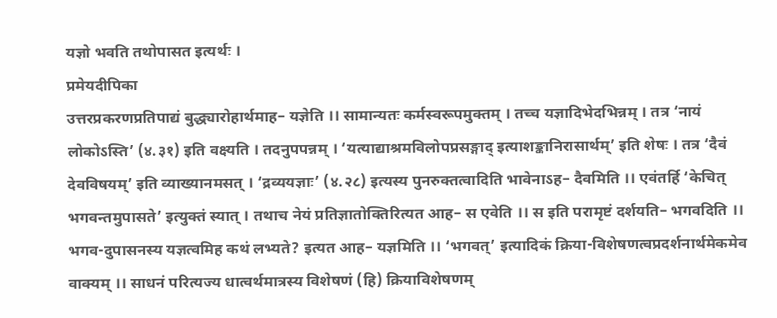यज्ञो भवति तथोपासत इत्यर्थः ।
प्रमेयदीपिका
उत्तरप्रकरणप्रतिपाद्यं बुद्ध्यारोहार्थमाह– यज्ञेति ।। सामान्यतः कर्मस्वरूपमुक्तम् । तच्च यज्ञादिभेदभिन्नम् । तत्र ‘नायं लोकोऽस्ति’ (४.३१) इति वक्ष्यति । तदनुपपन्नम् । ‘यत्याद्याश्रमविलोपप्रसङ्गाद् इत्याशङ्कानिरासार्थम्’ इति शेषः । तत्र ‘दैवं देवविषयम्’ इति व्याख्यानमसत् । ‘द्रव्ययज्ञाः’ (४.२८) इत्यस्य पुनरुक्तत्वादिति भावेनाऽह– दैवमिति ।। एवंतर्हि ‘केचित् भगवन्तमुपासते’ इत्युक्तं स्यात् । तथाच नेयं प्रतिज्ञातोक्तिरित्यत आह– स एवेति ।। स इति परामृष्टं दर्शयति– भगवदिति ।। भगव-दुपासनस्य यज्ञत्वमिह कथं लभ्यते? इत्यत आह– यज्ञमिति ।। ‘भगवत्’ इत्यादिकं क्रिया-विशेषणत्वप्रदर्शनार्थमेकमेव वाक्यम् ।। साधनं परित्यज्य धात्वर्थमात्रस्य विशेषणं (हि) क्रियाविशेषणम्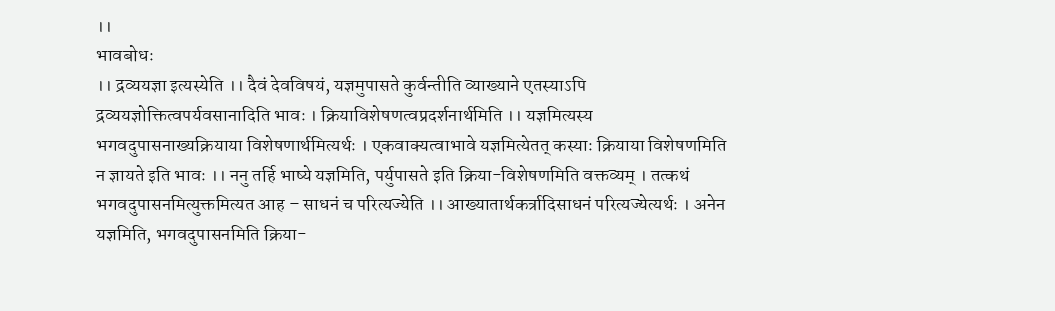।।
भावबोधः
।। द्रव्ययज्ञा इत्यस्येति ।। दैवं देवविषयं, यज्ञमुपासते कुर्वन्तीति व्याख्याने एतस्याऽपि द्रव्ययज्ञोक्तित्वपर्यवसानादिति भावः । क्रियाविशेषणत्वप्रदर्शनार्थमिति ।। यज्ञमित्यस्य भगवदुपासनाख्यक्रियाया विशेषणार्थमित्यर्थः । एकवाक्यत्वाभावे यज्ञमित्येतत् कस्याः क्रियाया विशेषणमिति न ज्ञायते इति भावः ।। ननु तर्हि भाष्ये यज्ञमिति, पर्युपासते इति क्रिया-विशेषणमिति वक्तव्यम् । तत्कथं भगवदुपासनमित्युक्तमित्यत आह – साधनं च परित्यज्येति ।। आख्यातार्थकर्त्रादिसाधनं परित्यज्येत्यर्थः । अनेन यज्ञमिति, भगवदुपासनमिति क्रिया-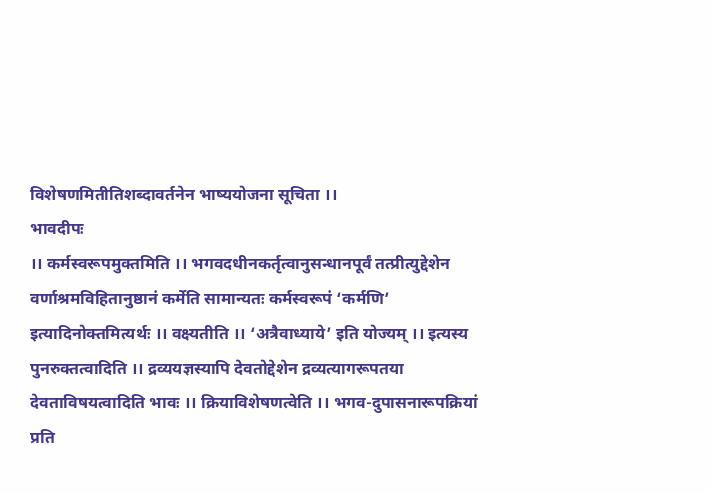विशेषणमितीतिशब्दावर्तनेन भाष्ययोजना सूचिता ।।
भावदीपः
।। कर्मस्वरूपमुक्तमिति ।। भगवदधीनकर्तृत्वानुसन्धानपूर्वं तत्प्रीत्युद्देशेन वर्णाश्रमविहितानुष्ठानं कर्मेति सामान्यतः कर्मस्वरूपं ‘कर्मणि’ इत्यादिनोक्तमित्यर्थः ।। वक्ष्यतीति ।। ‘अत्रैवाध्याये’ इति योज्यम् ।। इत्यस्य पुनरुक्तत्वादिति ।। द्रव्ययज्ञस्यापि देवतोद्देशेन द्रव्यत्यागरूपतया देवताविषयत्वादिति भावः ।। क्रियाविशेषणत्वेति ।। भगव-दुपासनारूपक्रियां प्रति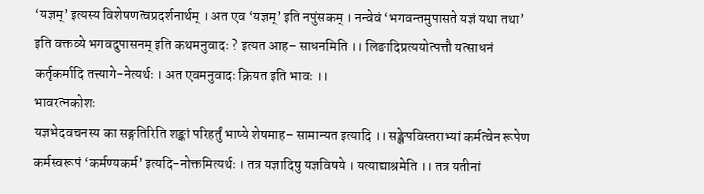‘यज्ञम्’ इत्यस्य विशेषणत्वप्रदर्शनार्थम् । अत एव ‘यज्ञम्’ इति नपुंसकम् । नन्वेवं ‘भगवन्तमुपासते यज्ञं यथा तथा’ इति वक्तव्ये भगवदुपासनम् इति कथमनुवादः ? इत्यत आह– साधनमिति ।। लिङादिप्रत्ययोत्पत्तौ यत्साधनं कर्तृकर्मादि तत्त्यागे-नेत्यर्थः । अत एवमनुवादः क्रियत इति भावः ।।
भावरत्नकोशः
यज्ञभेदवचनस्य का सङ्गतिरिति शङ्कां परिहर्तुं भाष्ये शेषमाह– सामान्यत इत्यादि ।। सङ्क्षेपविस्तराभ्यां कर्मत्वेन रूपेण कर्मस्वरूपं ‘कर्मण्यकर्म’ इत्यदि-नोक्तमित्यर्थः । तत्र यज्ञादिषु यज्ञविषये । यत्याद्याश्रमेति ।। तत्र यतीनां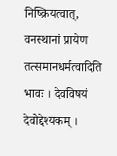निष्क्रियत्वात्, वनस्थानां प्रायेण तत्समानधर्मत्वादिति भावः । देवविषयं देवोद्देश्यकम् ।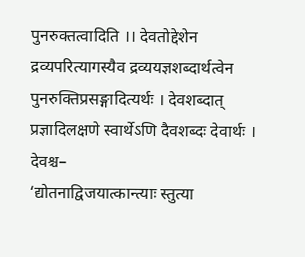पुनरुक्तत्वादिति ।। देवतोद्देशेन द्रव्यपरित्यागस्यैव द्रव्ययज्ञशब्दार्थत्वेन पुनरुक्तिप्रसङ्गादित्यर्थः । देवशब्दात् प्रज्ञादिलक्षणे स्वार्थेऽणि दैवशब्दः देवार्थः । देवश्च–
‘द्योतनाद्विजयात्कान्त्याः स्तुत्या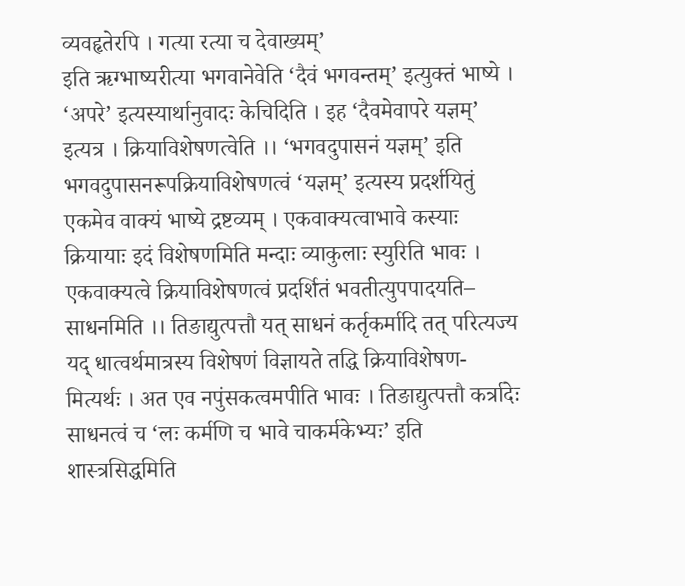व्यवहृतेरपि । गत्या रत्या च देवाख्यम्’
इति ऋग्भाष्यरीत्या भगवानेवेति ‘दैवं भगवन्तम्’ इत्युक्तं भाष्ये । ‘अपरे’ इत्यस्यार्थानुवादः केचिदिति । इह ‘दैवमेवापरे यज्ञम्’ इत्यत्र । क्रियाविशेषणत्वेति ।। ‘भगवदुपासनं यज्ञम्’ इति भगवदुपासनरूपक्रियाविशेषणत्वं ‘यज्ञम्’ इत्यस्य प्रदर्शयितुं एकमेव वाक्यं भाष्ये द्रष्टव्यम् । एकवाक्यत्वाभावे कस्याः क्रियायाः इदं विशेषणमिति मन्दाः व्याकुलाः स्युरिति भावः । एकवाक्यत्वे क्रियाविशेषणत्वं प्रदर्शितं भवतीत्युपपादयति– साधनमिति ।। तिङाद्युत्पत्तौ यत् साधनं कर्तृकर्मादि तत् परित्यज्य यद् धात्वर्थमात्रस्य विशेषणं विज्ञायते तद्धि क्रियाविशेषण-मित्यर्थः । अत एव नपुंसकत्वमपीति भावः । तिङाद्युत्पत्तौ कर्त्रादेः साधनत्वं च ‘लः कर्मणि च भावे चाकर्मकेभ्यः’ इति शास्त्रसिद्धमिति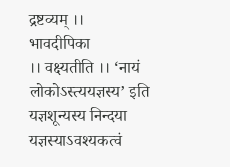द्रष्टव्यम् ।।
भावदीपिका
।। वक्ष्यतीति ।। ‘नायं लोकोऽस्त्ययज्ञस्य’ इति यज्ञशून्यस्य निन्दया यज्ञस्याऽवश्यकत्वं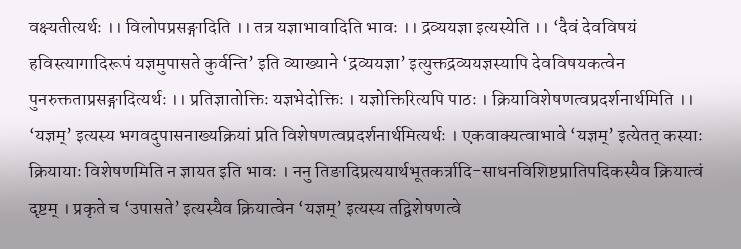वक्ष्यतीत्यर्थः ।। विलोपप्रसङ्गादिति ।। तत्र यज्ञाभावादिति भावः ।। द्रव्ययज्ञा इत्यस्येति ।। ‘दैवं देवविषयं हविस्त्यागादिरूपं यज्ञमुपासते कुर्वन्ति’ इति व्याख्याने ‘द्रव्ययज्ञा’ इत्युक्तद्रव्ययज्ञस्यापि देवविषयकत्वेन पुनरुक्तताप्रसङ्गादित्यर्थः ।। प्रतिज्ञातोक्तिः यज्ञभेदोक्तिः । यज्ञोक्तिरित्यपि पाठः । क्रियाविशेषणत्वप्रदर्शनार्थमिति ।। ‘यज्ञम्’ इत्यस्य भगवदुपासनाख्यक्रियां प्रति विशेषणत्वप्रदर्शनार्थमित्यर्थः । एकवाक्यत्वाभावे ‘यज्ञम्’ इत्येतत् कस्याः क्रियायाः विशेषणमिति न ज्ञायत इति भावः । ननु तिङादिप्रत्ययार्थभूतकर्त्रादि-साधनविशिष्टप्रातिपदिकस्यैव क्रियात्वं दृष्टम् । प्रकृते च ‘उपासते’ इत्यस्यैव क्रियात्वेन ‘यज्ञम्’ इत्यस्य तद्विशेषणत्वे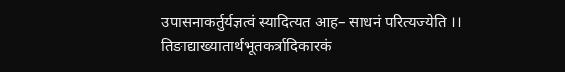उपासनाकर्तुर्यज्ञत्वं स्यादित्यत आह– साधनं परित्यज्येति ।।
तिङाद्याख्यातार्थभूतकर्त्रादिकारकं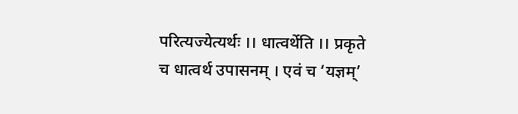परित्यज्येत्यर्थः ।। धात्वर्थेति ।। प्रकृते च धात्वर्थ उपासनम् । एवं च ‘यज्ञम्’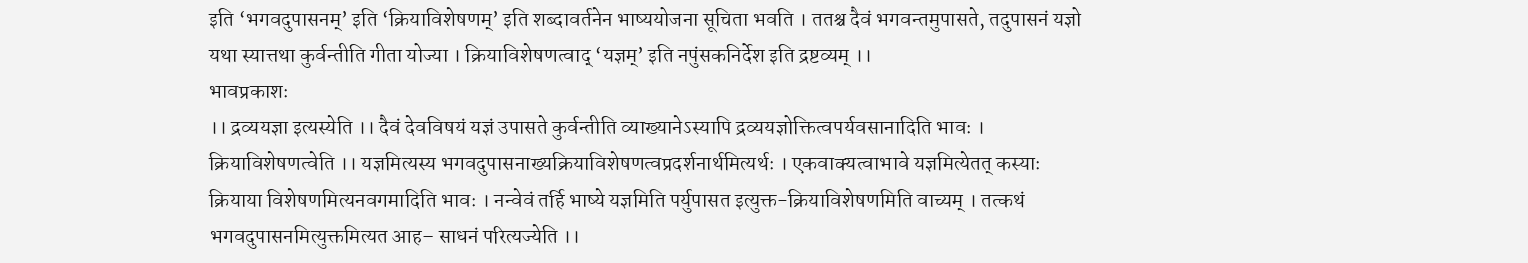इति ‘भगवदुपासनम्’ इति ‘क्रियाविशेषणम्’ इति शब्दावर्तनेन भाष्ययोजना सूचिता भवति । ततश्च दैवं भगवन्तमुपासते, तदुपासनं यज्ञो यथा स्यात्तथा कुर्वन्तीति गीता योज्या । क्रियाविशेषणत्वाद् ‘यज्ञम्’ इति नपुंसकनिर्देश इति द्रष्टव्यम् ।।
भावप्रकाशः
।। द्रव्ययज्ञा इत्यस्येति ।। दैवं देवविषयं यज्ञं उपासते कुर्वन्तीति व्याख्यानेऽस्यापि द्रव्ययज्ञोक्तित्वपर्यवसानादिति भावः । क्रियाविशेषणत्वेति ।। यज्ञमित्यस्य भगवदुपासनाख्यक्रियाविशेषणत्वप्रदर्शनार्थमित्यर्थः । एकवाक्यत्वाभावे यज्ञमित्येतत् कस्याः क्रियाया विशेषणमित्यनवगमादिति भावः । नन्वेवं तर्हि भाष्ये यज्ञमिति पर्युपासत इत्युक्त-क्रियाविशेषणमिति वाच्यम् । तत्कथं भगवदुपासनमित्युक्तमित्यत आह– साधनं परित्यज्येति ।।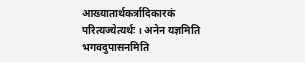आख्यातार्थकर्त्रादिकारकं परित्यज्येत्यर्थः । अनेन यज्ञमिति भगवदुपासनमिति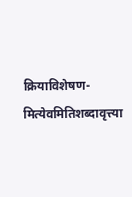क्रियाविशेषण-मित्येवमितिशब्दावृत्त्या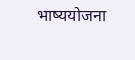भाष्ययोजना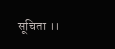सूचिता ।।